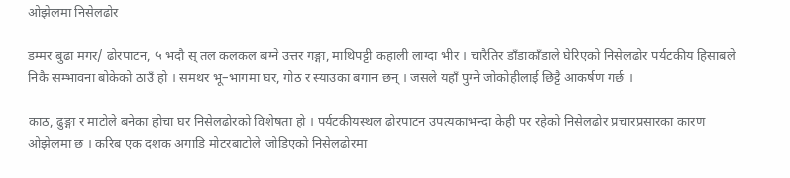ओझेलमा निसेलढोर

डम्मर बुढा मगर/ ढोरपाटन, ५ भदौ स् तल कलकल बग्ने उत्तर गङ्गा, माथिपट्टी कहाली लाग्दा भीर । चारैतिर डाँडाकाँडाले घेरिएको निसेलढोर पर्यटकीय हिसाबले निकै सम्भावना बोकेको ठाउँ हो । समथर भू–भागमा घर, गोठ र स्याउका बगान छन् । जसले यहाँ पुग्ने जोकोहीलाई छिट्टै आकर्षण गर्छ ।

काठ, ढुङ्गा र माटोले बनेका होचा घर निसेलढोरको विशेषता हो । पर्यटकीयस्थल ढोरपाटन उपत्यकाभन्दा केही पर रहेको निसेलढोर प्रचारप्रसारका कारण ओझेलमा छ । करिब एक दशक अगाडि मोटरबाटोले जोडिएको निसेलढोरमा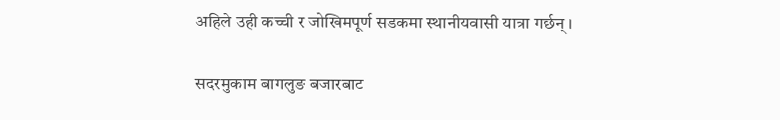अहिले उही कच्ची र जोखिमपूर्ण सडकमा स्थानीयवासी यात्रा गर्छन् ।

सदरमुकाम बागलुङ बजारबाट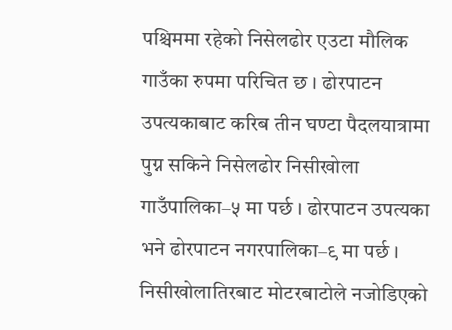पश्चिममा रहेको निसेलढोर एउटा मौलिक गाउँका रुपमा परिचित छ । ढोरपाटन उपत्यकाबाट करिब तीन घण्टा पैदलयात्रामा पुग्न सकिने निसेलढोर निसीखोला गाउँपालिका–५ मा पर्छ । ढोरपाटन उपत्यका भने ढोरपाटन नगरपालिका–९ मा पर्छ । निसीखोलातिरबाट मोटरबाटोले नजोडिएको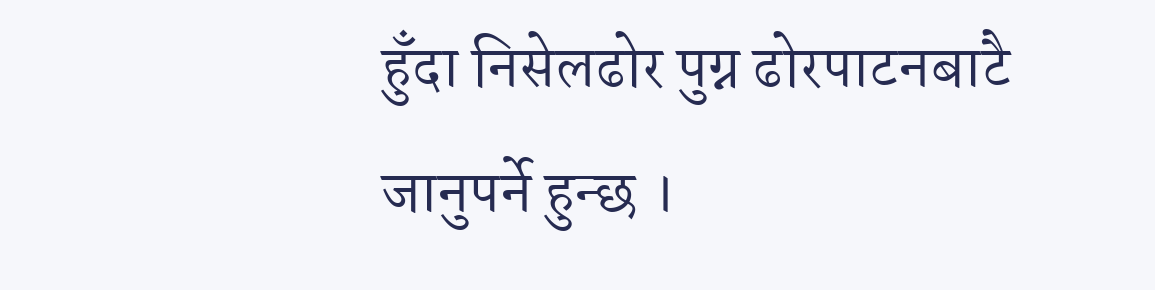हुँदा निसेलढोर पुग्न ढोरपाटनबाटै जानुपर्ने हुन्छ ।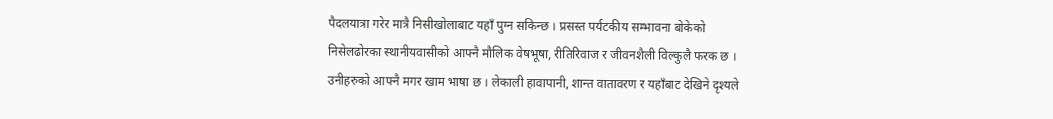पैदलयात्रा गरेर मात्रै निसीखोलाबाट यहाँ पुग्न सकिन्छ । प्रसस्त पर्यटकीय सम्भावना बोकेको निसेलढोरका स्थानीयवासीको आफ्नै मौलिक वेषभूषा, रीतिरिवाज र जीवनशैली विल्कुलै फरक छ । उनीहरुको आफ्नै मगर खाम भाषा छ । लेकाली हावापानी, शान्त वातावरण र यहाँबाट देखिने दृश्यले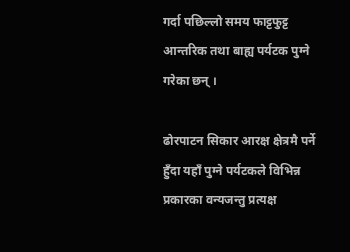गर्दा पछिल्लो समय फाट्टफुट्ट आन्तरिक तथा बाह्य पर्यटक पुग्ने गरेका छन् ।

ढोरपाटन सिकार आरक्ष क्षेत्रमै पर्ने हुँदा यहाँ पुग्ने पर्यटकले विभिन्न प्रकारका वन्यजन्तु प्रत्यक्ष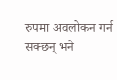रुपमा अवलोकन गर्न सक्छन् भने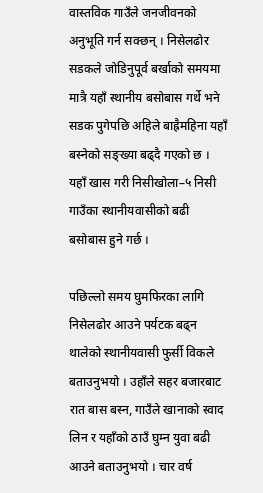वास्तविक गाउँले जनजीवनको अनुभूति गर्न सक्छन् । निसेलढोर सडकले जोडिनुपूर्व बर्खाको समयमा मात्रै यहाँ स्थानीय बसोबास गर्थे भने सडक पुगेपछि अहिले बाह्रैमहिना यहाँ बस्नेको सङ्ख्या बढ्दै गएको छ । यहाँ खास गरी निसीखोला–५ निसी गाउँका स्थानीयवासीको बढी बसोबास हुने गर्छ ।

पछिल्लो समय घुमफिरका लागि निसेलढोर आउने पर्यटक बढ्न थालेको स्थानीयवासी फुर्सी विकले बताउनुभयो । उहाँले सहर बजारबाट रात बास बस्न, गाउँले खानाको स्वाद लिन र यहाँको ठाउँ घुम्न युवा बढी आउने बताउनुभयो । चार वर्ष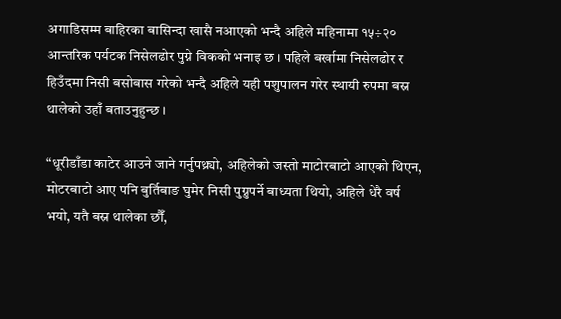अगाडिसम्म बाहिरका बासिन्दा खासै नआएको भन्दै अहिले महिनामा १५÷२० आन्तरिक पर्यटक निसेलढोर पुग्ने विकको भनाइ छ । पहिले बर्खामा निसेलढोर र हिउँदमा निसी बसोबास गरेको भन्दै अहिले यही पशुपालन गरेर स्थायी रुपमा बस्न थालेको उहाँ बताउनुहुन्छ ।

“धूरीडाँडा काटेर आउने जाने गर्नुपथ्र्यो, अहिलेको जस्तो माटोरबाटो आएको थिएन, मोटरबाटो आए पनि बुर्तिबाङ घुमेर निसी पुग्नुपर्ने बाध्यता थियो, अहिले धेरै वर्ष भयो, यतै बस्न थालेका छौँ,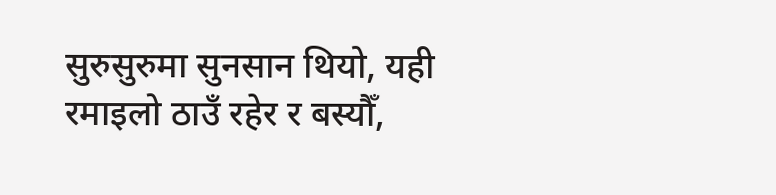सुरुसुरुमा सुनसान थियो, यही रमाइलो ठाउँ रहेर र बस्यौँ,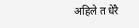अहिले त धेरै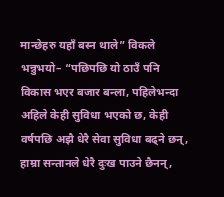मान्छेहरु यहाँ बस्न थाले” विकले भन्नुभयो– “पछिपछि यो ठाउँ पनि विकास भएर बजार बन्ला, पहिलेभन्दा अहिले केही सुविधा भएको छ, केही वर्षपछि अझै धेरै सेवा सुविधा बढ्ने छन्, हाम्रा सन्तानले धेरै दुःख पाउने छैनन्,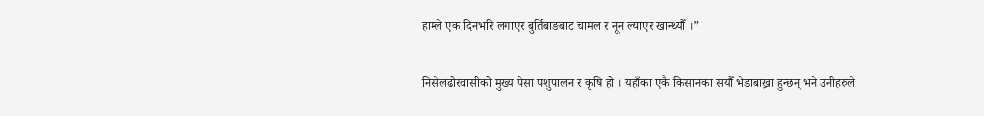हाम्ले एक दिनभरि लगाएर बुर्तिबाङबाट चामल र नून ल्याएर खान्थ्यौँ ।”

निसेलढोरवासीको मुख्य पेसा पशुपालन र कृषि हो । यहाँका एकै किसानका सयौँ भेडाबाख्रा हुन्छन् भने उनीहरुले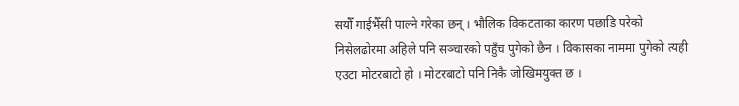सयौँ गाईभैँसी पाल्ने गरेका छन् । भौलिक विकटताका कारण पछाडि परेको निसेलढोरमा अहिले पनि सञ्चारको पहुँच पुगेको छैन । विकासका नाममा पुगेको त्यही एउटा मोटरबाटो हो । मोटरबाटो पनि निकै जोखिमयुक्त छ ।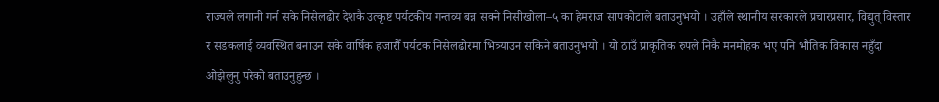राज्यले लगानी गर्न सके निसेलढोर देशकै उत्कृष्ट पर्यटकीय गन्तव्य बन्न सक्ने निसीखोला–५ का हेमराज सापकोटाले बताउनुभयो । उहाँले स्थानीय सरकारले प्रचारप्रसार, विद्युत् विस्तार र सडकलाई व्यवस्थित बनाउन सके वार्षिक हजारौँ पर्यटक निसेलढोरमा भित्र्याउन सकिने बताउनुभयो । यो ठाउँ प्राकृतिक रुपले निकै मनमोहक भए पनि भौतिक विकास नहुँदा ओझेलुनु परेको बताउनुहुन्छ ।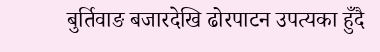बुर्तिवाङ बजारदेखि ढोरपाटन उपत्यका हुँदै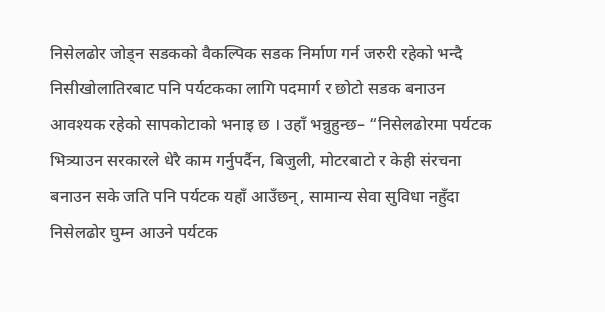निसेलढोर जोड्न सडकको वैकल्पिक सडक निर्माण गर्न जरुरी रहेको भन्दै निसीखोलातिरबाट पनि पर्यटकका लागि पदमार्ग र छोटो सडक बनाउन आवश्यक रहेको सापकोटाको भनाइ छ । उहाँ भन्नुहुन्छ– “निसेलढोरमा पर्यटक भित्र्याउन सरकारले धेरै काम गर्नुपर्दैन, बिजुली, मोटरबाटो र केही संरचना बनाउन सके जति पनि पर्यटक यहाँ आउँछन्, सामान्य सेवा सुविधा नहुँदा निसेलढोर घुम्न आउने पर्यटक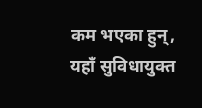कम भएका हुन्, यहाँ सुविधायुक्त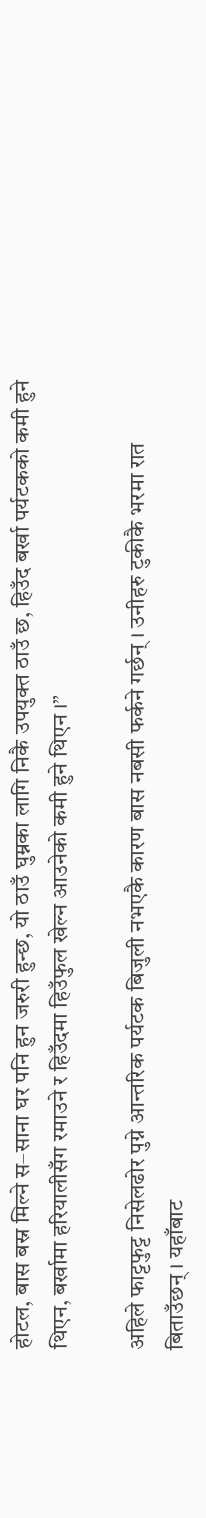होटल, बास बस्न मिल्ने स–साना घर पनि हुन जरुरी हुन्छ, यो ठाउँ घुम्नका लागि निकै उपयुक्त ठाउँ छ, हिउँद बर्खा पर्यटकको कमी हुने थिएन, बर्खामा हरियालीसँग रमाउने र हिउँदमा हिउँफुल खेल्न आउनेको कमी हुने थिएन ।”

अहिले फाट्टफुट्ट निसेलढोर पुग्ने आन्तरिक पर्यटक बिजुली नभएकै कारण बास नबसी फर्कने गर्छन् । उनीहरु टुकीकै भरमा रात बिताउँछन् । यहाँबाट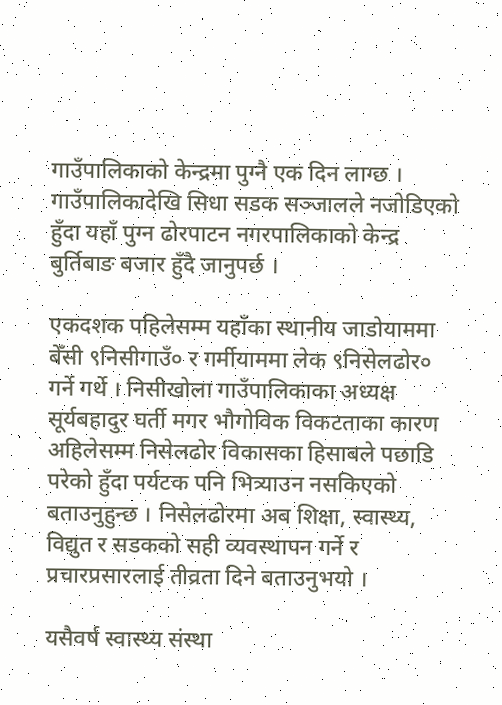गाउँपालिकाको केन्द्रमा पुग्नै एक दिन लाग्छ । गाउँपालिकादेखि सिधा सडक सञ्जालले नजोडिएको हुँदा यहाँ पुग्न ढोरपाटन नगरपालिकाको केन्द्र बुर्तिबाङ बजार हुँदै जानुपर्छ ।

एकदशक पहिलेसम्म यहाँका स्थानीय जाडोयाममा बेँसी ९निसीगाउँ० र गर्मीयाममा लेक ९निसेलढोर० गर्ने गर्थे । निसीखोला गाउँपालिकाका अध्यक्ष सूर्यबहादुर घर्ती मगर भौगोविक विकटताका कारण अहिलेसम्म निसेलढोर विकासका हिसाबले पछाडि परेको हुँदा पर्यटक पनि भित्र्याउन नसकिएको बताउनुहुन्छ । निसेलढोरमा अब शिक्षा, स्वास्थ्य, विद्युत र सडकको सही व्यवस्थापन गर्ने र प्रचारप्रसारलाई तीव्रता दिने बताउनुभयो ।

यसैवर्ष स्वास्थ्य संस्था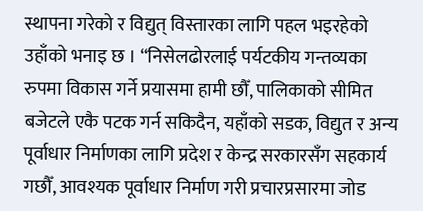स्थापना गरेको र विद्युत् विस्तारका लागि पहल भइरहेको उहाँको भनाइ छ । “निसेलढोरलाई पर्यटकीय गन्तव्यका रुपमा विकास गर्ने प्रयासमा हामी छौँ, पालिकाको सीमित बजेटले एकै पटक गर्न सकिदैन, यहाँको सडक, विद्युत र अन्य पूर्वाधार निर्माणका लागि प्रदेश र केन्द्र सरकारसँग सहकार्य गछौँ, आवश्यक पूर्वाधार निर्माण गरी प्रचारप्रसारमा जोड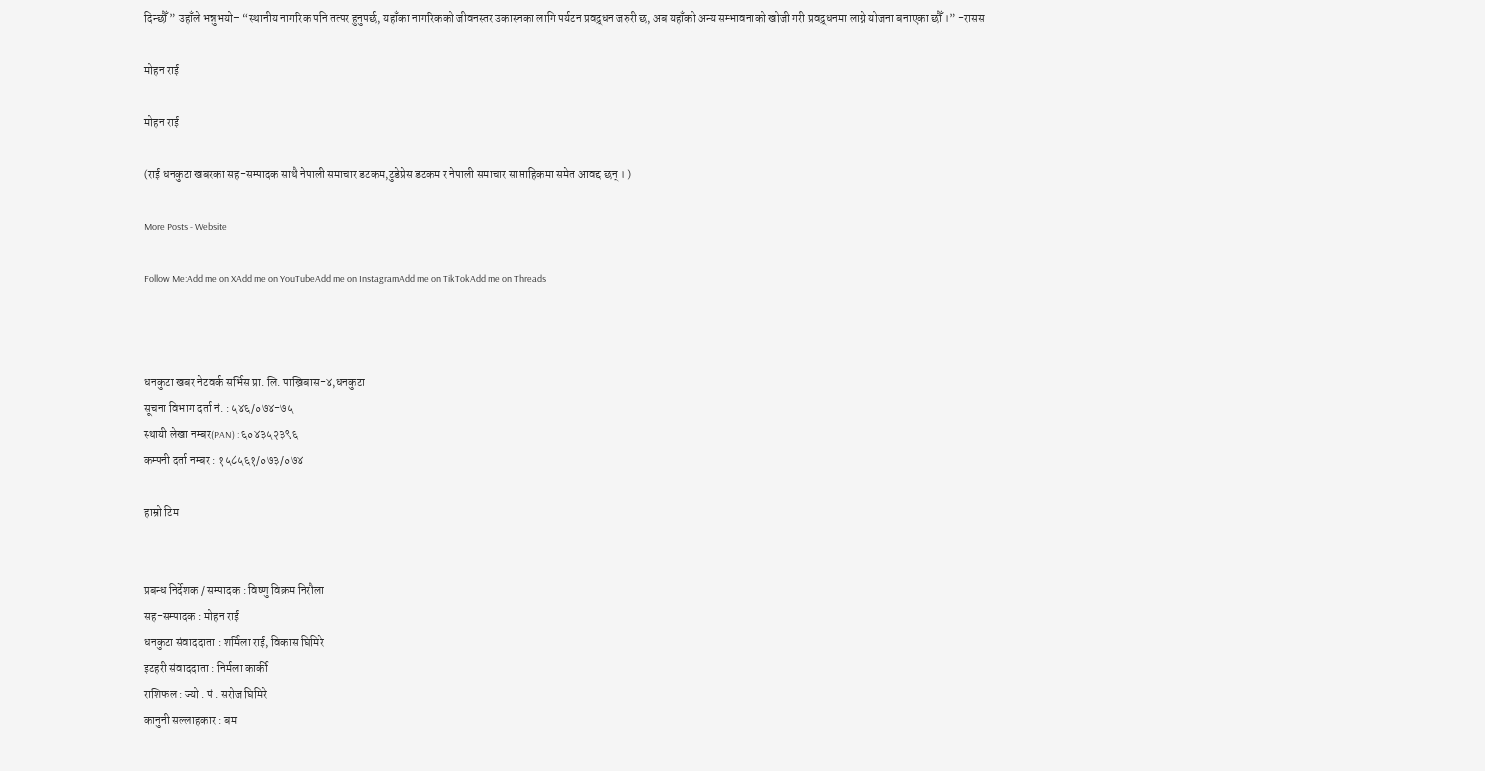दिन्छौँ” उहाँले भन्नुभयो– “स्थानीय नागरिक पनि तत्पर हुनुपर्छ, यहाँका नागरिकको जीवनस्तर उकास्नका लागि पर्यटन प्रवद्र्धन जरुरी छ, अब यहाँको अन्य सम्भावनाको खोजी गरी प्रवद्र्धनमा लाग्ने योजना बनाएका छौँ ।” -रासस

मोहन राई

मोहन राई

(राई धनकुटा खबरका सह-सम्पादक साथै नेपाली समाचार डटकम,टुडेप्रेस डटकम र नेपाली समाचार साप्ताहिकमा समेत आवद्द छन् । )

More Posts - Website

Follow Me:Add me on XAdd me on YouTubeAdd me on InstagramAdd me on TikTokAdd me on Threads



धनकुटा खबर नेटवर्क सर्भिस प्रा. लि. पाख्रिबास-४,धनकुटा
सूचना विभाग दर्ता नं. : ५४६/०७४-७५
स्थायी लेखा नम्बर(PAN) : ६०४३५२३९६
कम्पनी दर्ता नम्बर : १५८५६१/०७३/०७४

हाम्रो टिम


प्रबन्ध निर्देशक / सम्पादक : विष्णु विक्रम निरौला
सह-सम्पादक : मोहन राई
धनकुटा संवाददाता : शर्मिला राई, विकास घिमिरे
इटहरी संवाददाता : निर्मला कार्की
राशिफल : ज्यो . पं . सरोज घिमिरे
कानुनी सल्लाहकार : बम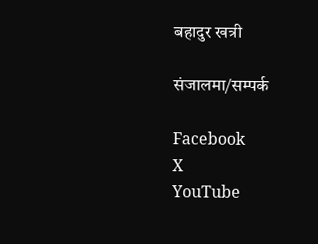बहादुर खत्री

संजालमा/सम्पर्क

Facebook
X
YouTube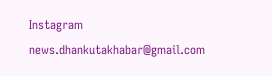Instagram
news.dhankutakhabar@gmail.com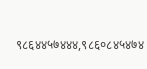९८६४४५७४४४,९८६०८४५४७४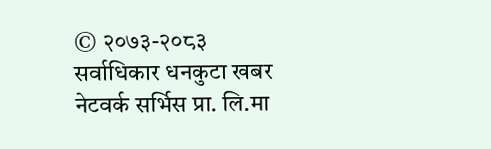© २०७३-२०८३ सर्वाधिकार धनकुटा खबर नेटवर्क सर्भिस प्रा. लि.मा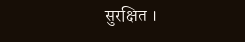सुरक्षित ।